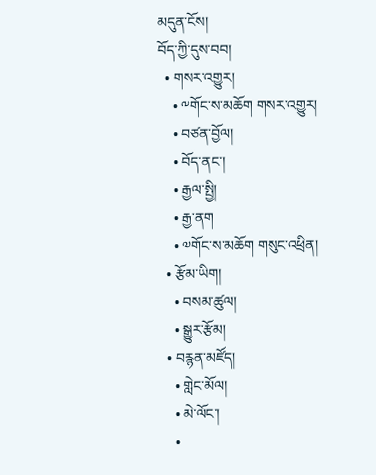མདུན་ངོས།
བོད་ཀྱི་དུས་བབ།
  • གསར་འགྱུར།
    • ༸གོང་ས་མཆོག གསར་འགྱུར།
    • བཙན་བྱོལ།
    • བོད་ནང་།
    • རྒྱལ་སྤྱི།
    • རྒྱ་ནག
    • ༧གོང་ས་མཆོག གསུང་འཕྲིན།
  • རྩོམ་ཡིག།
    • བསམ་ཚུལ།
    • སྒྱུར་རྩོམ།
  • བརྙན་མཛོད།
    • གླེང་མོལ།
    • མེ་ལོང་།
    •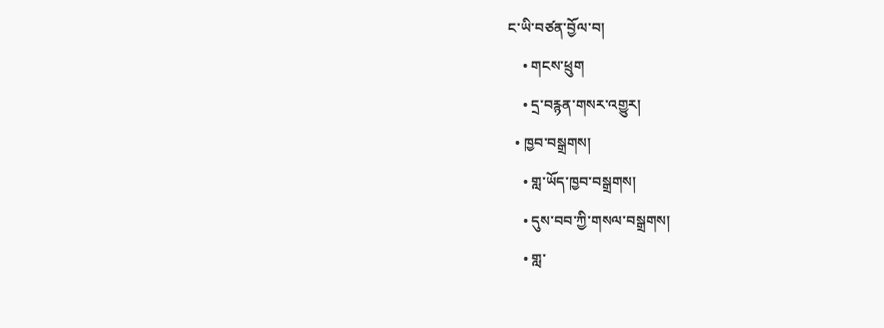ང་ཡི་བཙན་བྱོལ་བ།
    • གངས་ཕྲུག
    • དྲ་བརྙན་གསར་འགྱུར།
  • ཁྱབ་བསྒྲགས།
    • གླ་ཡོད་ཁྱབ་བསྒྲགས།
    • དུས་བབ་ཀྱི་གསལ་བསྒྲགས།
    • གླ་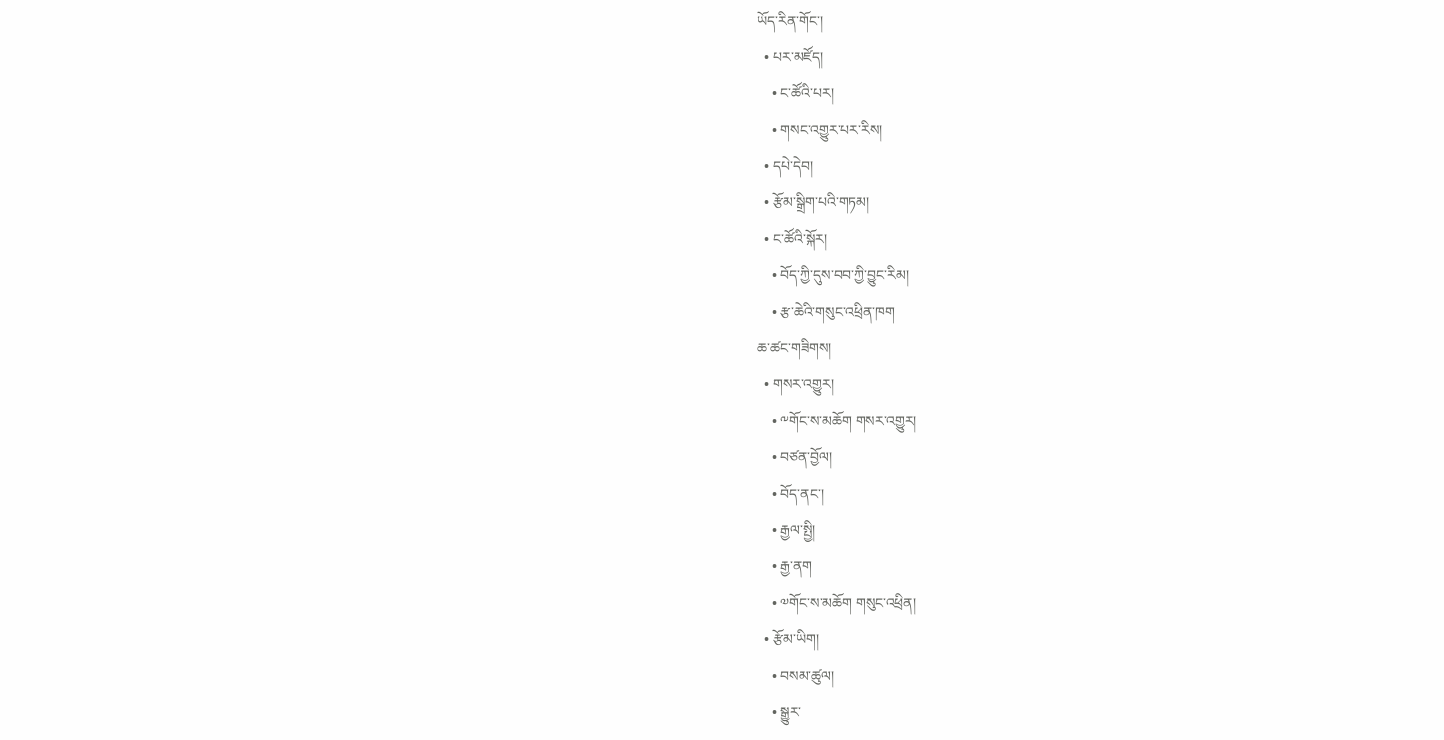ཡོད་རིན་གོང་།
  • པར་མཛོད།
    • ང་ཚོའི་པར།
    • གསང་འགྱུར་པར་རིས།
  • དཔེ་དེབ།
  • རྩོམ་སྒྲིག་པའི་གཏམ།
  • ང་ཚོའི་སྐོར།
    • བོད་ཀྱི་དུས་བབ་ཀྱི་བྱུང་རིམ།
    • རྩ་ཆེའི་གསུང་འཕྲིན་ཁག
ཆ་ཚང་གཟིགས།
  • གསར་འགྱུར།
    • ༸གོང་ས་མཆོག གསར་འགྱུར།
    • བཙན་བྱོལ།
    • བོད་ནང་།
    • རྒྱལ་སྤྱི།
    • རྒྱ་ནག
    • ༧གོང་ས་མཆོག གསུང་འཕྲིན།
  • རྩོམ་ཡིག།
    • བསམ་ཚུལ།
    • སྒྱུར་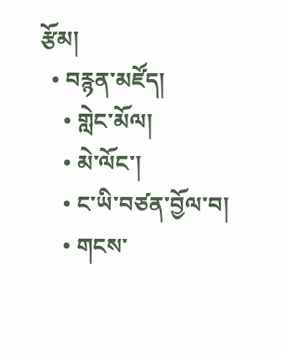རྩོམ།
  • བརྙན་མཛོད།
    • གླེང་མོལ།
    • མེ་ལོང་།
    • ང་ཡི་བཙན་བྱོལ་བ།
    • གངས་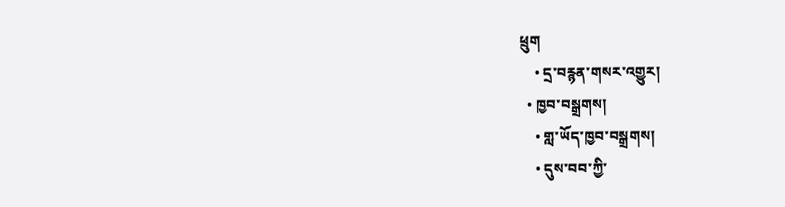ཕྲུག
    • དྲ་བརྙན་གསར་འགྱུར།
  • ཁྱབ་བསྒྲགས།
    • གླ་ཡོད་ཁྱབ་བསྒྲགས།
    • དུས་བབ་ཀྱི་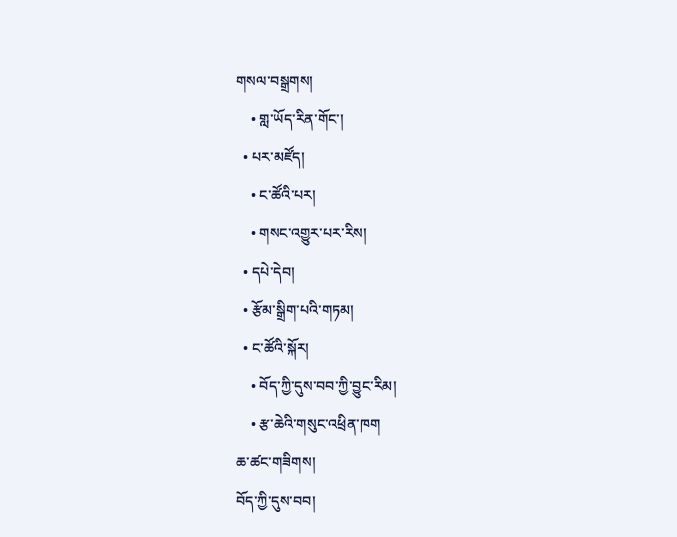གསལ་བསྒྲགས།
    • གླ་ཡོད་རིན་གོང་།
  • པར་མཛོད།
    • ང་ཚོའི་པར།
    • གསང་འགྱུར་པར་རིས།
  • དཔེ་དེབ།
  • རྩོམ་སྒྲིག་པའི་གཏམ།
  • ང་ཚོའི་སྐོར།
    • བོད་ཀྱི་དུས་བབ་ཀྱི་བྱུང་རིམ།
    • རྩ་ཆེའི་གསུང་འཕྲིན་ཁག
ཆ་ཚང་གཟིགས།
བོད་ཀྱི་དུས་བབ།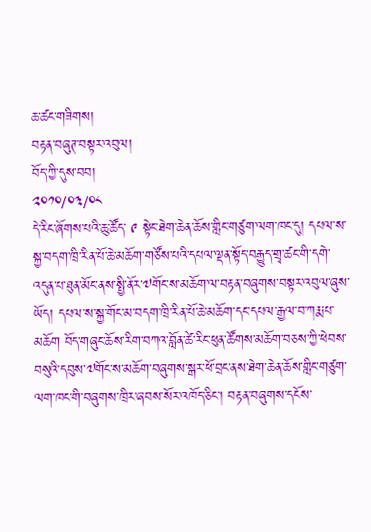ཆ་ཚང་གཟིགས།
བརྟན་བཞུཊ་བསྟར་འབུལ།
བོད་ཀྱི་དུས་བབ།
༢༠༡༠/༠༣/༠༨
དེ་རིང་ཞོགས་པའི་ཆུ་ཚོད་ ༩ སྟེང་ཐེག་ཆེན་ཆོས་གླིང་གཙུག་ལག་ཁང་དུ། དཔལ་ས་སྐྱ་བདག་ཁྲི་རིན་པོ་ཆེ་མཆོག་གཙོས་པའི་དཔལ་ལྡན་སྟོད་བརྒྱུད་གྲྭ་ཚང་གི་དགེ་འདུན་པ་ཐུན་མོང་ནས་སྤྱི་ནོར་༧གོང་ས་མཆོག་ལ་བརྟན་བཞུགས་བསྟར་འབུལ་ཞུས་ཡོད། དཔལ་ས་སྐྱ་གོང་མ་བདག་ཁྲི་རིན་པོ་ཆེ་མཆོག་དང་དཔལ་རྒྱལ་བ་ཀརྨ་པ་མཆོག བོད་གཞུང་ཆོས་རིག་བཀའ་བློན་ཚེ་རིང་ཕུན་ཚོགས་མཆོག་བཅས་ཀྱི་ཕེབས་བསུའི་དབུས་༧གོང་ས་མཆོག་བཞུགས་སྒར་ཕོ་བྲང་ནས་ཐེག་ཆེན་ཆོས་གླིང་གཙུག་ལག་ཁང་གི་བཞུགས་ཁྲིར་ཞབས་སོར་འཁོད་ཅིང་། བརྟན་བཞུགས་དངོས་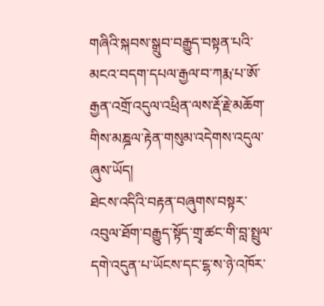གཞིའི་སྐབས་སྒྲུབ་བརྒྱུད་བསྟན་པའི་མངའ་བདག་དཔལ་རྒྱལ་བ་ཀརྨ་པ་ཨོ་རྒྱན་འགྲོ་འདུལ་འཕྲིན་ལས་རྡོ་རྗེ་མཆོག་གིས་མཎྜལ་རྟེན་གསུམ་འདེགས་འདུལ་ཞུས་ཡོད།
ཐེངས་འདིའི་བརྟན་བཞུགས་བསྟར་འབུལ་ཐོག་བརྒྱུད་སྟོད་གྲྭ་ཚང་གི་བླ་སྤྲུལ་དགེ་འདུན་པ་ཡོངས་དང་ངྷ་ས་ཉེ་འཁོར་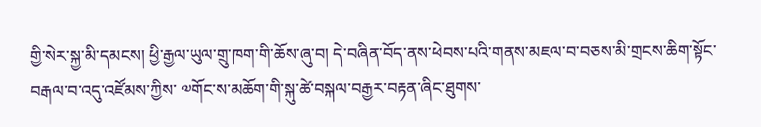གྱི་སེར་སྐྱ་མི་དམངས། ཕྱི་རྒྱལ་ཡུལ་གྲུ་ཁག་གི་ཆོས་ཞུ་བ། དེ་བཞིན་བོད་ནས་ཕེབས་པའི་གནས་མཇལ་བ་བཅས་མི་གྲངས་ཆིག་སྟོང་བརྒལ་བ་འདུ་འཛོམས་ཀྱིས་ ༧གོང་ས་མཆོག་གི་སྐུ་ཚེ་བསྐལ་བརྒྱར་བརྟན་ཞིང་ཐུགས་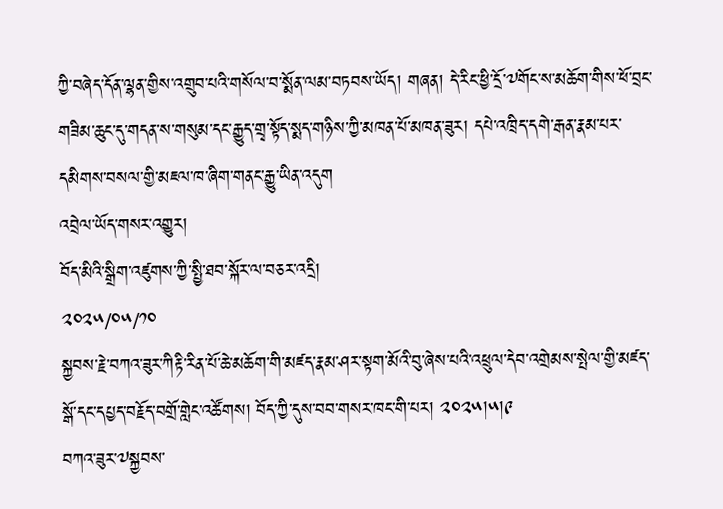ཀྱི་བཞེད་དོན་ལྷན་གྱིས་འགྲུབ་པའི་གསོལ་བ་སྨོན་ལམ་བཏབས་ཡོད། གཞན། དེ་རིང་ཕྱི་དྲོ་༧གོང་ས་མཆོག་གིས་ཕོ་བྲང་གཟིམ་ཆུང་དུ་གདན་ས་གསུམ་དང་རྒྱུད་གྲྭ་སྟོད་སྨད་གཉིས་ཀྱི་མཁན་པོ་མཁན་ཟུར། དཔེ་འཁྲིད་དགེ་རྒན་རྣམ་པར་དམིགས་བསལ་གྱི་མཇལ་ཁ་ཞིག་གནང་རྒྱུ་ཡིན་འདུག
འབྲེལ་ཡོད་གསར་འགྱུར།
བོད་མིའི་སྒྲིག་འཛུགས་ཀྱི་སྤྱི་ཐབ་སྐོར་ལ་བཅར་འདྲི།
༢༠༢༥/༠༥/༡༠
སྐྱབས་རྗེ་བཀའ་ཟུར་ཀིརྟི་རིན་པོ་ཆེ་མཆོག་གི་མཛད་རྣམ་ཤར་སྟག་མོའི་བུ་ཞེས་པའི་འཕྲུལ་དེབ་འགྲེམས་སྤེལ་གྱི་མཛད་སྒོ་དང་དཔྱད་བརྗོད་བགྲོ་གླེང་འཚོགས། བོད་ཀྱི་དུས་བབ་གསར་ཁང་གི་པར། ༢༠༢༥།༥།༩
བཀའ་ཟུར་༧སྐྱབས་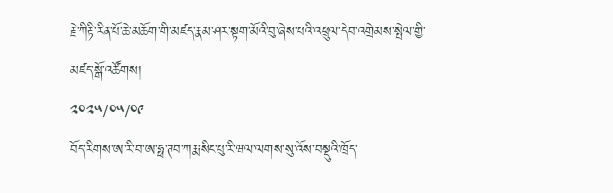རྗེ་ཀིརྟི་རིན་པོ་ཆེ་མཆོག་གི་མཛད་རྣམ་ཤར་སྟག་མོའི་བུ་ཞེས་པའི་འཕྲུལ་དེབ་འགྲེམས་སྤེལ་གྱི་མཛད་སྒོ་འཚོགས།
༢༠༢༥/༠༥/༠༩
བོད་རིགས་ཨ་རི་བ་ཨ་ཧྥ་ཊབ་ཀརྨ་སིང་པུ་རི་ཝལ་ལགས་སུ་འོས་བསྡུའི་ཁྲོད་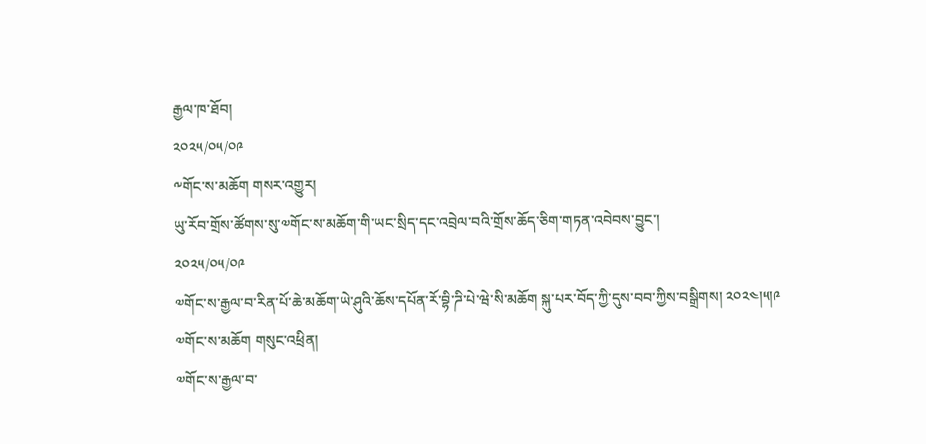རྒྱལ་ཁ་ཐོབ།
༢༠༢༥/༠༥/༠༩
༸གོང་ས་མཆོག གསར་འགྱུར།
ཡུ་རོབ་གྲོས་ཚོགས་སུ་༧གོང་ས་མཆོག་གི་ཡང་སྲིད་དང་འབྲེལ་བའི་གྲོས་ཆོད་ཅིག་གཏན་འབེབས་བྱུང་།
༢༠༢༥/༠༥/༠༩
༧གོང་ས་རྒྱལ་བ་རིན་པོ་ཆེ་མཆོག་ཡེ་ཤུའི་ཆོས་དཔོན་རོ་བྷི་ཌི་པེ་ཝེ་སི་མཆོག སྐུ་པར་བོད་ཀྱི་དུས་བབ་ཀྱིས་བསྒྲིགས། ༢༠༢༤།༥།༩
༧གོང་ས་མཆོག གསུང་འཕྲིན།
༧གོང་ས་རྒྱལ་བ་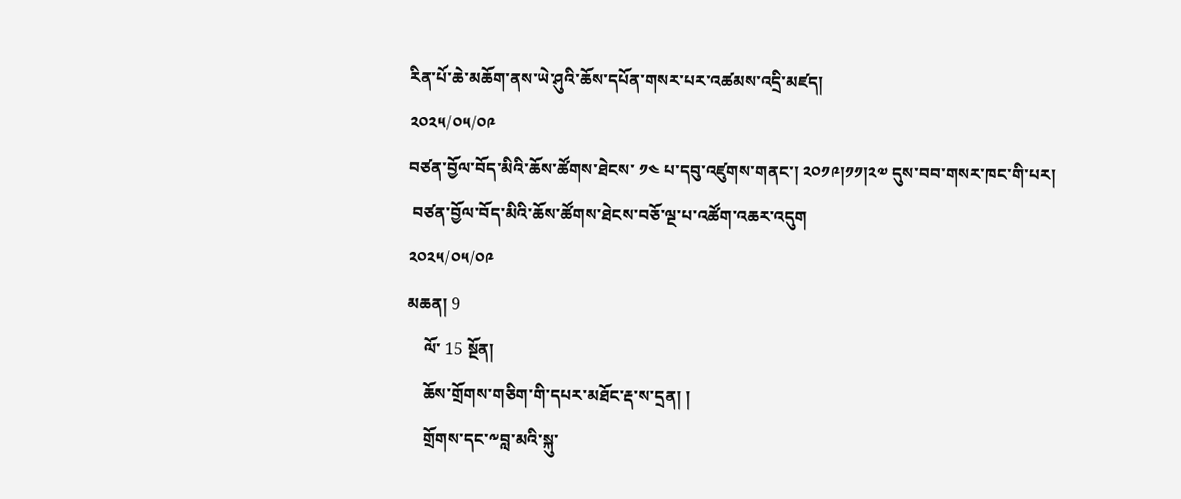རིན་པོ་ཆེ་མཆོག་ནས་ཡེ་ཤུའི་ཆོས་དཔོན་གསར་པར་འཚམས་འདྲི་མཛད།
༢༠༢༥/༠༥/༠༩
བཙན་བྱོལ་བོད་མིའི་ཆོས་ཚོགས་ཐེངས་ ༡༤ པ་དབུ་འཛུགས་གནང་། ༢༠༡༩།༡༡།༢༧ དུས་བབ་གསར་ཁང་གི་པར།
 བཙན་བྱོལ་བོད་མིའི་ཆོས་ཚོགས་ཐེངས་བཅོ་ལྔ་པ་འཚོག་འཆར་འདུག
༢༠༢༥/༠༥/༠༩
མཆན། 9
    ལོ་ 15 སྔོན།
    ཆོས་གྲོགས་གཅིག་གི་དཔར་མཐོང་རྡ་ས་དྲན། །
    གྲོགས་དང་༸བླ་མའི་སྐུ་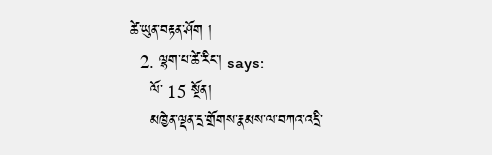ཚེ་ཡུན་བརྟན་ཤོག །
  2. ལྷག་པ་ཚེ་རིང་། says:
    ལོ་ 15 སྔོན།
    མཁྱེན་ལྡན་དྲ་གྲོགས་རྣམས་ལ་བཀའ་འདྲི་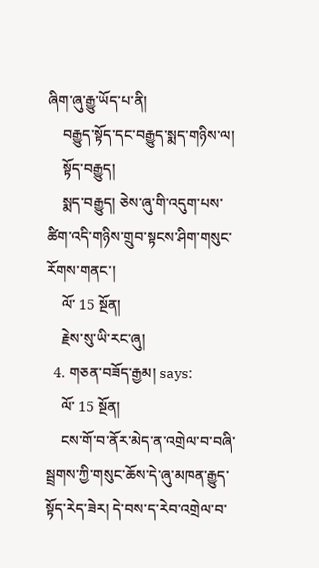ཞིག་ཞུ་རྒྱུ་ཡོད་པ་ནི།
    བརྒྱུད་སྟོད་དང་བརྒྱུད་སྨད་གཉིས་ལ།
    སྟོད་བརྒྱུད།
    སྨད་བརྒྱུད། ཅེས་ཞུ་གི་འདུག་པས་ཚིག་འདི་གཉིས་གྲུབ་སྟངས་ཤིག་གསུང་རོགས་གནང་།
    ལོ་ 15 སྔོན།
    རྗེས་སུ་ཡི་རང་ཞུ།
  4. གཅན་བཟོད་རྒྱམ། says:
    ལོ་ 15 སྔོན།
    ངས་གོ་བ་ནོར་མེད་ན་འགྲེལ་བ་བཞི་སྦྲགས་ཀྱི་གསུང་ཆོས་དེ་ཞུ་མཁན་རྒྱུད་སྟོད་རེད་ཟེར། དེ་བས་ད་རེབ་འགྲེལ་བ་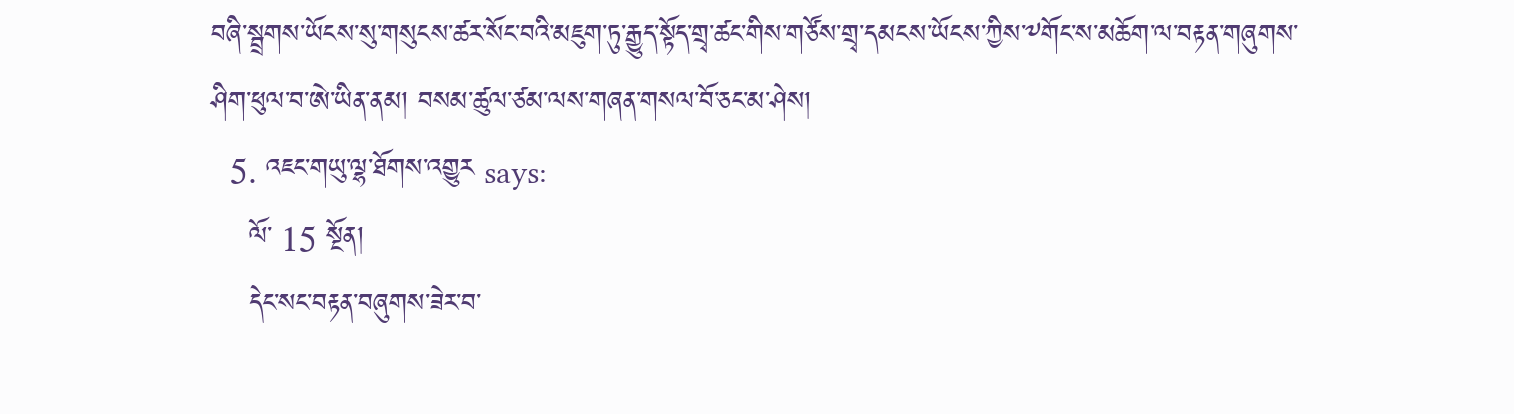བཞི་སྦྲགས་ཡོངས་སུ་གསུངས་ཚར་སོང་བའི་མཇུག་ཏུ་རྒྱུད་སྟོད་གྲྭ་ཚང་གིས་གཙོས་གྲྭ་དམངས་ཡོངས་ཀྱིས་༸གོང་ས་མཆོག་ལ་བརྟན་གཞུགས་ཤིག་ཕུལ་བ་ཨེ་ཡིན་ནམ། བསམ་ཚུལ་ཙམ་ལས་གཞན་གསལ་བོ་ཅང་མ་ཤེས།
  5. འཇང་གཡུ་ལྷ་ཐོགས་འགྱུར says:
    ལོ་ 15 སྔོན།
    དེང་སང་བརྟན་བཞུགས་ཟེར་བ་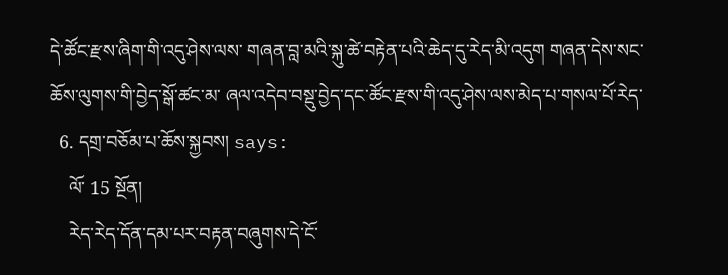དེ་ཚོང་རྫས་ཞིག་གི་འདུ་ཤེས་ལས་ གཞན་བླ་མའི་སྐུ་ཚེ་བརྟེན་པའི་ཆེད་དུ་རེད་མི་འདུག གཞན་དེས་སང་ ཆོས་ལུགས་གི་བྱེད་སྒོ་ཚང་མ་ ཞལ་འདེབ་བསྡུ་བྱེད་དང་ཚོང་རྫས་གི་འདུ་ཤེས་ལས་མེད་པ་གསལ་པོ་རེད་
  6. དགྲ་བཅོམ་པ་ཆོས་སྐྱབས། says:
    ལོ་ 15 སྔོན།
    རེད་རེད་དོན་དམ་པར་བརྟན་བཞུགས་དེ་ངོ་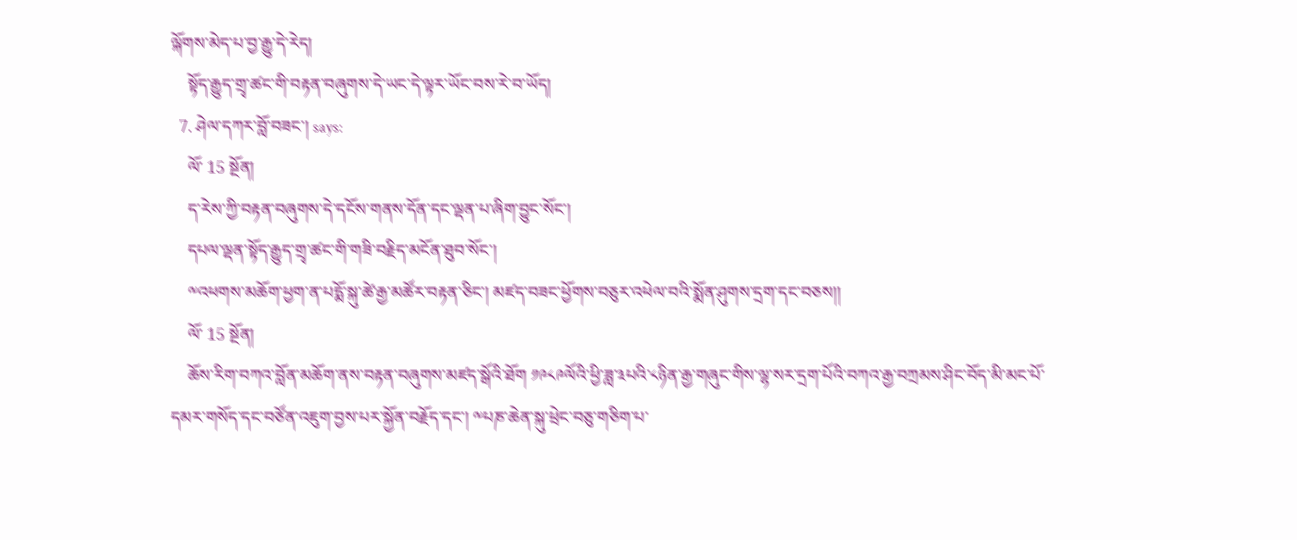ལྐོགས་མེད་པ་བྱ་རྒྱུ་དེ་རེད།
    སྟོད་རྒྱུད་གྲྭ་ཚང་གི་བརྟན་བཞུགས་དེ་ཡང་དེ་ལྟར་ཡོང་བས་རེ་བ་ཡོད།
  7. ཤེལ་དཀར་བློ་བཟང་། says:
    ལོ་ 15 སྔོན།
    ད་རེས་ཀྱི་བརྟན་བཞུགས་དེ་དངོས་གནས་དོན་དང་ལྡན་པ་ཞིག་བྱུང་སོང་།
    དཔལ་ལྡན་སྟོད་རྒྱུད་གྲྭ་ཚང་གི་གཟི་བརྗིད་མངོན་ཐུབ་སོང་།
    ༸འཕགས་མཆོག་ཕྱག་ན་པདྨོ་སྐུ་ཚེ་རྒྱ་མཚོར་བརྟན་ཅིང་། མཛད་བཟང་ཕྱོགས་བཅུར་འཕེལ་བའི་སྨོན་ཤུགས་དྲག་དང་བཅས།།
    ལོ་ 15 སྔོན།
    ཆོས་རིག་བཀའ་བློན་མཆོག་ནས་བརྟན་བཞུགས་མཛད་སྒོའི་ཐོག ༡༩༨༩ལོའི་ཕྱི་ཟླ་༣པའི་༨ཉིན་རྒྱ་གཞུང་གིས་ལྷ་སར་དྲག་པོའི་བཀའ་རྒྱ་བཀྲམས་ཤིང་བོད་མི་མང་པོ་དམར་གསོད་དང་བཙོན་འཇུག་བྱས་པར་སྐྱོན་བརྗོད་དང་། ༸པཎ་ཆེན་སྐུ་ཕྲེང་བཅུ་གཅིག་པ་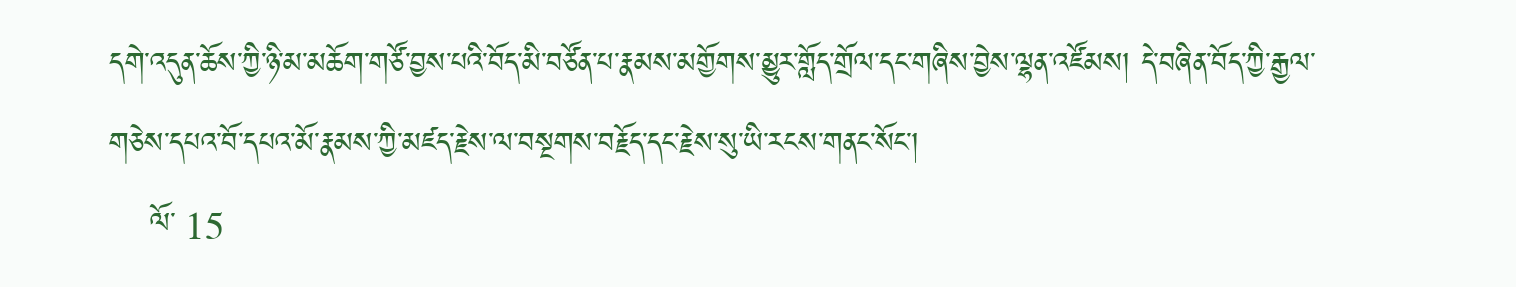དགེ་འདུན་ཆོས་ཀྱི་ཉི་མ་མཆོག་གཙོ་བྱས་པའི་བོད་མི་བཙོན་པ་རྣམས་མགྱོགས་མྱུར་གློད་གྲོལ་དང་གཞིས་བྱེས་ལྷན་འཛོམས། དེ་བཞིན་བོད་ཀྱི་རྒྱལ་གཅེས་དཔའ་བོ་དཔའ་མོ་རྣམས་ཀྱི་མཛད་རྗེས་ལ་བསྔགས་བརྗོད་དང་རྗེས་སུ་ཡི་རངས་གནང་སོང་།
    ལོ་ 15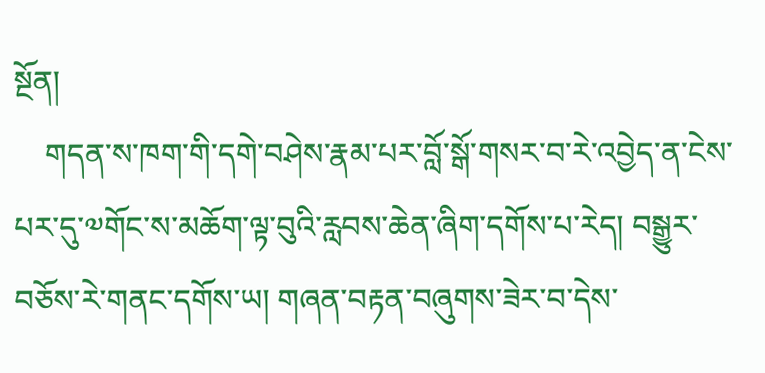སྔོན།
    གདན་ས་ཁག་གི་དགེ་བཤེས་རྣམ་པར་བློ་སྒོ་གསར་བ་རེ་འབྱེད་ན་ངེས་པར་དུ་༧གོང་ས་མཆོག་ལྟ་བུའི་རླབས་ཆེན་ཞིག་དགོས་པ་རེད། བསྒྱུར་བཅོས་རེ་གནང་དགོས་ཡ། གཞན་བརྟན་བཞུགས་ཟེར་བ་དེས་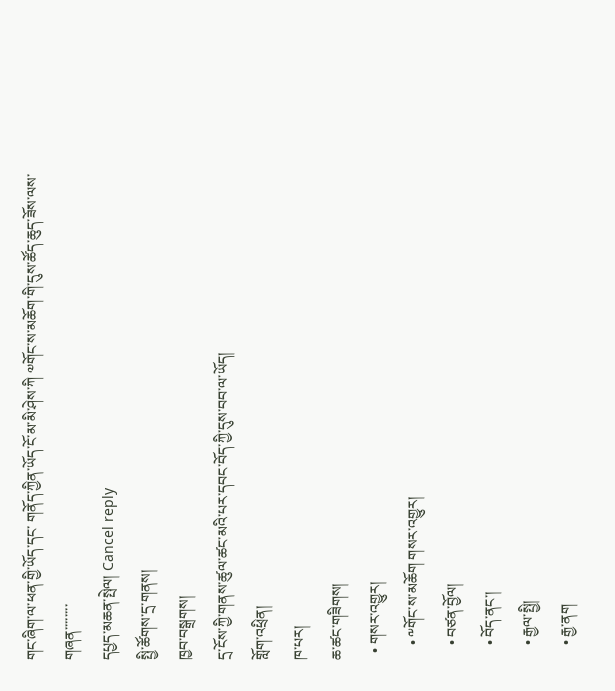གང་ཞིག་ལ་ཕན་གྱི་ཡོད་དང་ གནོད་ཀྱིན་ཡོད་ངོ་མ་མི་ཤེས་ཀི ༧གོང་ས་མཆོག་གི་དུས་ཚོད་ཆུད་ཟོས་ལས་གཞན་་་་་་་་
དཔྱད་མཆན་སྤེལ། Cancel reply
སྤྱི་ཚོགས་དྲ་གནས།
ཁྱབ་བསྒྲགས།
དྲ་ངོས་ཀྱི་གནས་ཚུལ་ཚང་མའི་པར་དབང་བོད་ཀྱི་དུས་བབ་ལ་ཡོད།
གློག་འཕྲིན།
ཁ་པར།
ཆ་ཚང་གཟིགས།
  • གསར་འགྱུར།
    • ༸གོང་ས་མཆོག གསར་འགྱུར།
    • བཙན་བྱོལ།
    • བོད་ནང་།
    • རྒྱལ་སྤྱི།
    • རྒྱ་ནག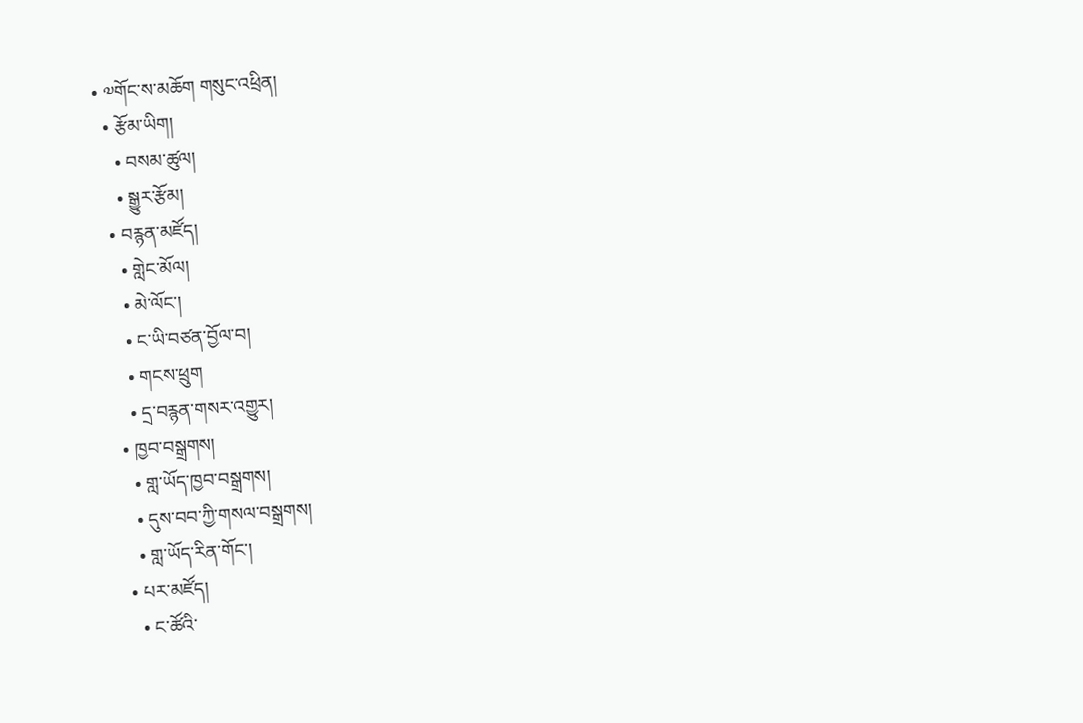• ༧གོང་ས་མཆོག གསུང་འཕྲིན།
  • རྩོམ་ཡིག།
    • བསམ་ཚུལ།
    • སྒྱུར་རྩོམ།
  • བརྙན་མཛོད།
    • གླེང་མོལ།
    • མེ་ལོང་།
    • ང་ཡི་བཙན་བྱོལ་བ།
    • གངས་ཕྲུག
    • དྲ་བརྙན་གསར་འགྱུར།
  • ཁྱབ་བསྒྲགས།
    • གླ་ཡོད་ཁྱབ་བསྒྲགས།
    • དུས་བབ་ཀྱི་གསལ་བསྒྲགས།
    • གླ་ཡོད་རིན་གོང་།
  • པར་མཛོད།
    • ང་ཚོའི་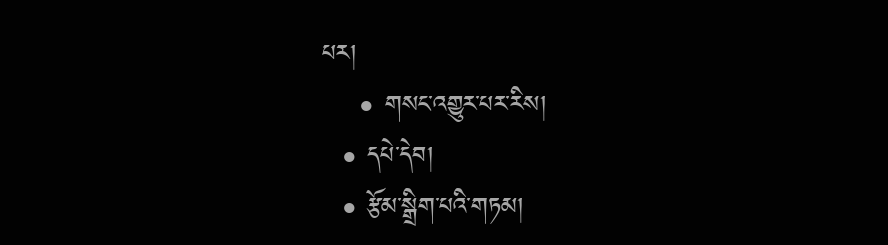པར།
    • གསང་འགྱུར་པར་རིས།
  • དཔེ་དེབ།
  • རྩོམ་སྒྲིག་པའི་གཏམ།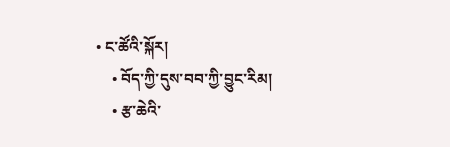• ང་ཚོའི་སྐོར།
    • བོད་ཀྱི་དུས་བབ་ཀྱི་བྱུང་རིམ།
    • རྩ་ཆེའི་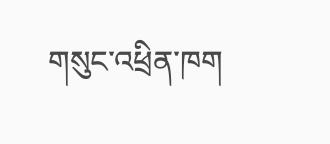གསུང་འཕྲིན་ཁག